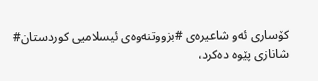کۆساری ئەو شاعیرەی #بزووتنەوەی ئیسلامیی کوردستان# شانازی پێوە دەکرد،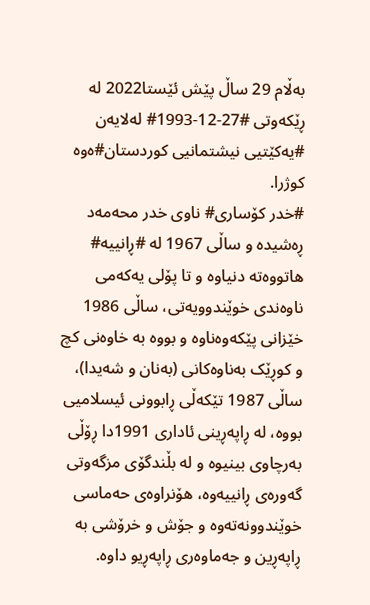بەڵام 29 ساڵ پێش ئێستا2022 لە ڕێکەوتی #27-12-1993# لەلایەن #یەکێتیی نیشتمانیی کوردستان#ەوە کوژرا.
#خدر کۆساری# ناوی خدر محەمەد ڕەشیدە و ساڵی 1967 لە #ڕانییە# هاتووەتە دنیاوە و تا پۆلی یەکەمی ناوەندی خوێندوویەتی، ساڵی 1986 خێزانی پێکەوەناوە و بووە بە خاوەنی کچ و کوڕێک بەناوەکانی (بەنان و شەیدا)، ساڵی 1987 تێکەڵی ڕابوونی ئیسلامیی بووە، لە ڕاپەڕینی ئاداری 1991دا ڕۆڵی بەرچاوی بینیوە و لە بڵندگۆی مزگەوتی گەورەی ڕانییەوە، هۆنراوەی حەماسی خوێندوونەتەوە و جۆش و خرۆشی بە ڕاپەڕین و جەماوەری ڕاپەڕیو داوە.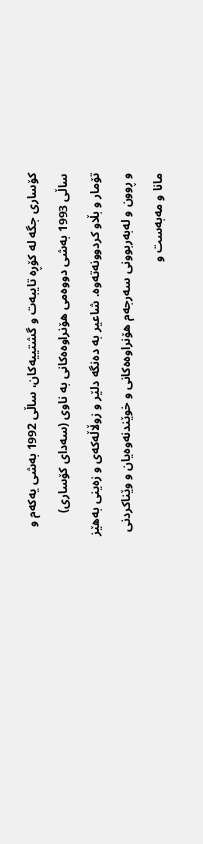کۆساری جگە لە کۆڕە تایبەت و گشتییەکان، ساڵی 1992 بەشی یەکەم و ساڵی 1993 بەشی دووەمی هۆنراوەەکانی بە ناوی (سەدای کۆساری) تۆمار و بڵاو کردوونەتەوە. شاعیر بە دەنگە دلێر و زوڵاڵەکەی و زەینی بەهێز و ڕوون و لەبەربوونی سەرجەم هۆنراوەەکانی و خوێندنەوەیان و وێناکردنی مانا و مەبەست و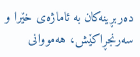دەربڕینەکان بە ئاماژەی خێرا و سەرنجڕاکێش، هەمووانی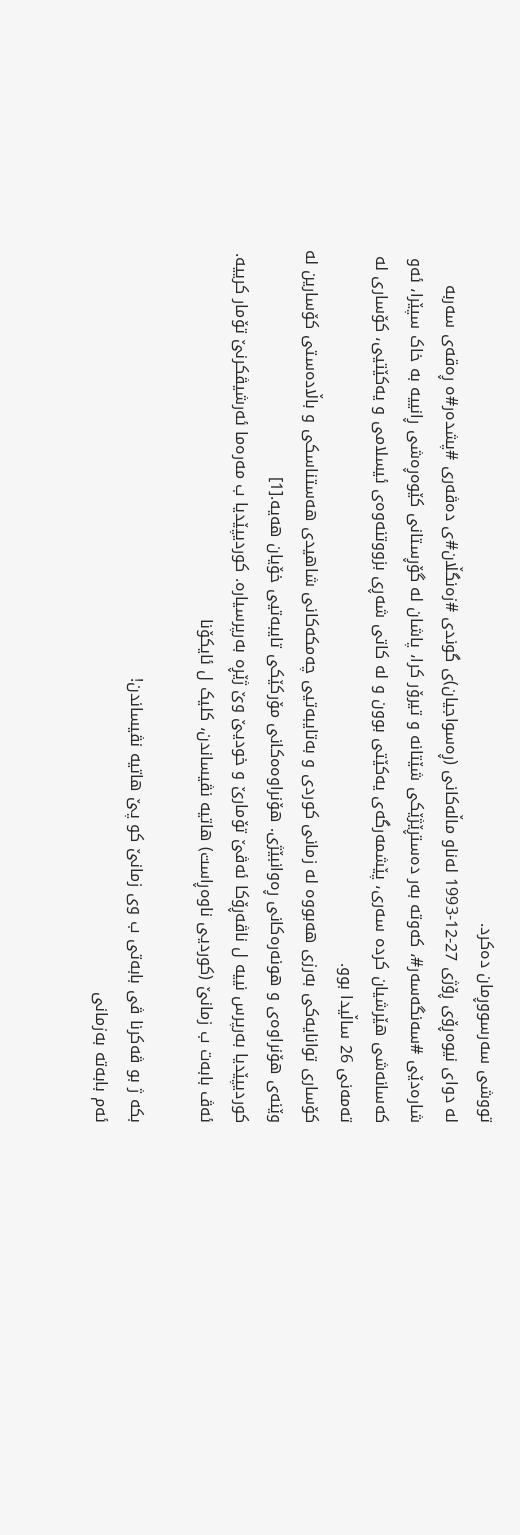تووشی سەرسووڕمان دەکرد.
لە دوای نیوەڕۆی ڕۆژی 27-12-1993 لەناو ماڵەکانی (ڕەسواجیان)ی گوندی #زەنگڵان#ی دەڤەری #پشدەر#ە ڕەقەی سەربە شارەدێی #سەنگەسەر#، کەوتە بەر دەستڕێژێکی شێتانە و تیرۆر کرا، پاشان لە گۆڕستانی کێوەڕەشی ڕانییە بە خاک سپێرا، ئەو کەسانەشی هێرشیان کردە سەری، پێشمەرگەی یەکێتی بوون و لە کاتی شەڕی بزووتنەوەی ئیسلامی و یەکێتیی، کۆساری لە تەمەنی 26 ساڵیدا بوو.
کۆساری توانایەکی بەرزی هەبووە لە زمانی کوردی و بەتایبەتیی چەمکەکانی شاهیدی هەستناسکی و باڵادەستی کۆسارین لە وێنەی هۆنراوەی و هونەرەکانی ڕەوانبێژی. هۆنراوەەکانی مۆرکێکی تایبەتیی خۆیان هەیە.[1]
کوردیپێدیا بەرپرس نییە ل ناڤەڕۆکا ئەڤێ تۆمارێ و خودیێ وێ ژێڕە بەرپرسیارە. کوردیپێدیا ب مەرەما ئەرشیڤکرنێ تۆمار کرییە.
ئەڤ بابەت ب زمانێ (کوردیی ناوەڕاست) هاتیە نڤیساندن، کلیک ل ئایکۆنا

بکە ژ بو ڤەکرنا ڤی بابەتی ب وی زمانێ کو پێ هاتیە نڤیساندن!
ئەم بابەتە بەزمانی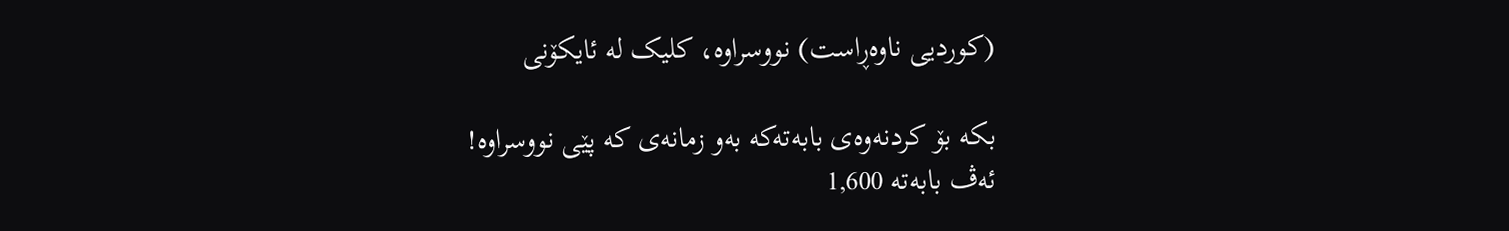(کوردیی ناوەڕاست) نووسراوە، کلیک لە ئایکۆنی

بکە بۆ کردنەوەی بابەتەکە بەو زمانەی کە پێی نووسراوە!
ئەڤ بابەتە 1,600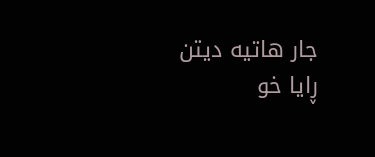جار هاتیە دیتن
ڕایا خو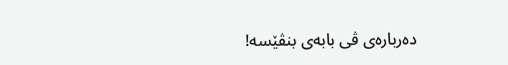دەربارەی ڤی بابەی بنڤێسە!